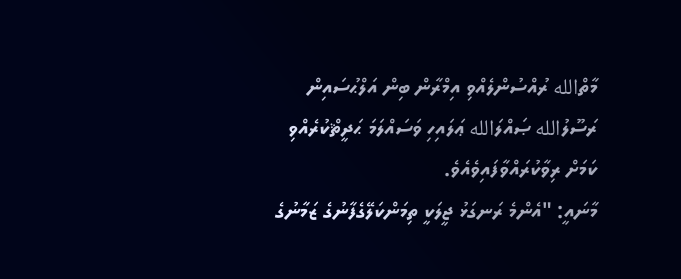މާތްالله ރުއްސުންލެއްވި އިމްރާން ބިން އަލްޙުސައިން ރަސޫލުالله ޞައްލަالله ޢަލައިހި ވަސައްލަމަ ޙަދީޘްކުރެއްވި ކަމަށް ރިވާކުރައްވާފައިވެއެވެ.
މާނައީ: "އެންމެ ރަނގަޅު ޖީލަކީ ތިމަންކަލޭގެފާނުގެ ޒަމާނުގެ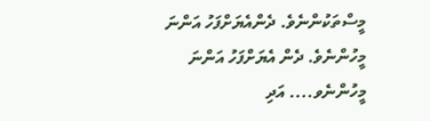މީސްތަކުންނެވެ. ދެންއެޔަށްފަހު އަންނަ މީހުންނެވެ. ދެން އެޔަށްފަހު އަންނަ މީހުންނެވ.... އަދި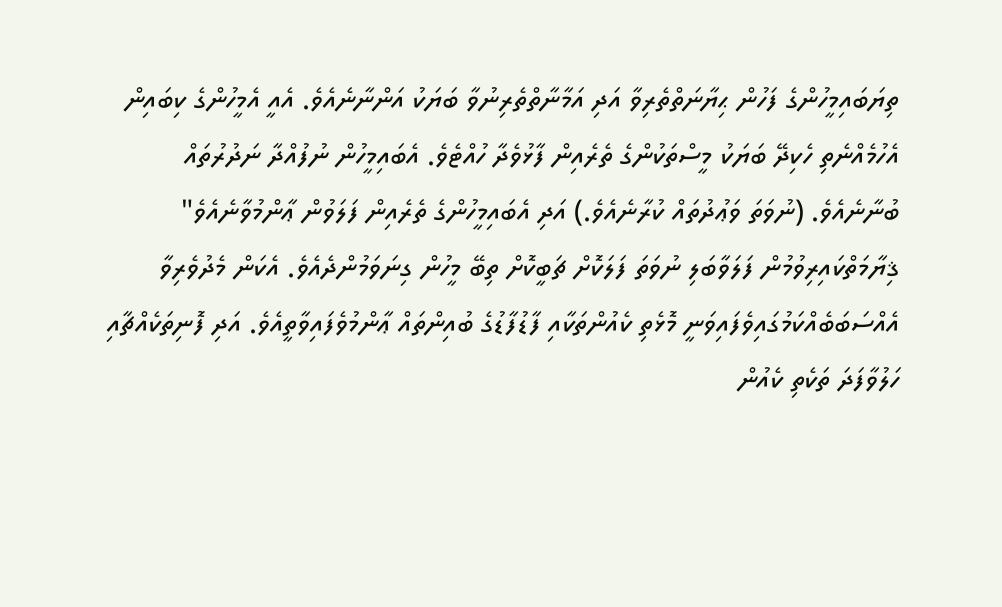ތިޔަބައިމީހުންގެ ފަހުން ޙިޔާނަތްތެރިވާ އަދި އަމާނާތްތެރިނުވާ ބަޔަކު އަންނާނެއެވެ. އެއީ އެމީހުންގެ ކިބައިން އެހުމެއްނެތި ހެކިދޭ ބަޔަކު މީސްތަކުންގެ ތެރެއިން ފާޅުވެދާ ހުއްޓެވެ. އެބައިމީހުން ނުފުއްދާ ނަދުރުތައް ބުނާނެއެވެ. (ނުވަތަ ވަޢުދުތައް ކުރާނެއެވެ.) އަދި އެބައިމީހުންގެ ތެރެއިން ފަލަވުން ޢާންމުވާނެއެވެ"
ޤިޔާމަތްކައިރިވުމުން ފަލަވާބަލި ނުވަތަ ފަލަކޮށް ޗަބީކޮށް ތިބޭ މީހުން ގިނަވަމުންދެއެވެ. އެކަން މެދުވެރިވާ އެއްސަބަބެއްކަމުގައިވެފައިވަނީ މޮޅެތި ކެއުންތަކާއި ފާޑުފާޑުގެ ބުއިންތައް ޢާންމުވެފައިވާތީއެވެ. އަދި ފޮނިތަކެއްޗާއި ހަލުވާފަދަ ތަކެތި ކެއުން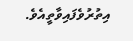އިތުރުވެފައިވާތީއެވެ.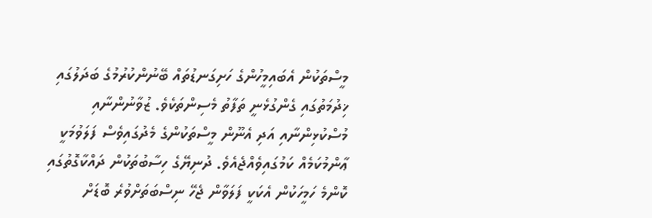މީސްތަކުން އެބައިމީހުންގެ ހަށިގަނޑުތައް ބޭނުންކުރުމުގެ ބަދަލުގައި ޚިދުމަތުގައި ގެންގުޅެނީ ތަފާތު މެސިންތަކެވެ. ޒުވާނުންނާއި މުސްކުޅިންނާއި އަދި އެނޫން މީސްތަކުންގެ މެދުގައިވެސް ފަލަވުމަކީ ޢާންމުކަމެއް ކަމުގައިވެއްޖެއެވެ. ދުނިޔޭގެ ހިސާބުތަކުން ދައްކާގޮތުގައި ކޮންމެ ހަމީހަކުން އެކަކީ ފަލަވާން ޖެހޭ ނިސްބަތަށްވުރެ ބޮޑަށް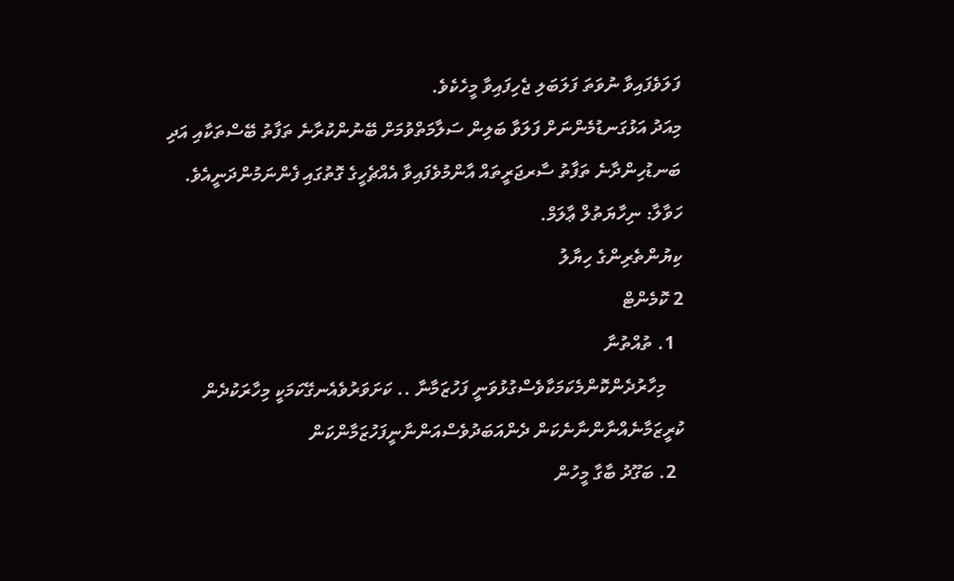ފަލަވެފައިވާ ނުވަތަ ފަލަބަލި ޖެހިފައިވާ މީހެކެވެ.
މިއަދު އަޅުގަނޑުމެންނަށް ފަލަވާ ބަލިން ސަލާމަތްވުމަށް ބޭނުންކުރާނެ ތަފާތު ބޭސްތަކާއި އަދި ބަނޑުހިންދާނެ ތަފާތު ސާރޖަރީތައް އާންމުވެފައިވާ އެއްޗެހީގެ ގޮތުގައި ފެންނަމުންދަނީއެވެ.
ހަވާލާ: ނިހާޔަތުލް ޢާލަމް.
ކިޔުންތެރިންގެ ހިޔާލު
2 ކޮމެންޓް
  1. ތުއްތުނާ
    މިހާރުދެންކޮންމެކަމަކާވެސްގުޅުވަނީ ފަހުޒަމާނާ .. ކަށަވަރުވެއެނގޭކަމަކީ މިހާރަކުދެން ކުރީޒަމާނެއްނާންނާނެކަން ދެންއަބަދުވެސްއަންނާނީފަހުޒަމާންކަން
  2. ބަގޫދު ބާގާ މީހުން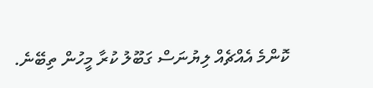ކޮންމެ އެއްޗެއް ލިޔުނަސް ގަބޫލު ކުރާ މީހުން ތިބޭނެ.